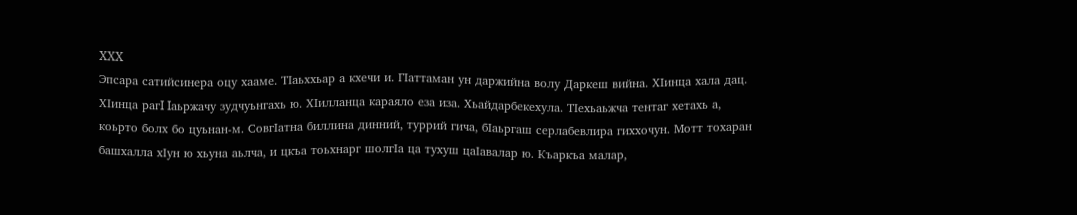XXX
Эпсара сатийсинера оцу хааме. ТIаьххьар а кхечи и. ГIаттаман ун даржийна волу Даркеш вийна. ХIинца хала дац. ХIинца рагI Iаьржачу зудчуьнгахь ю. ХIилланца караяло еза иза. Хьайдарбекехула. ТIехьаьжча тентаг хетахь а, коьрто болх бо цуьнан-м. СовгIатна биллина динний, туррий гича, бIаьргаш серлабевлира гиххочун. Мотт тохаран башхалла хIун ю хьуна аьлча, и цкъа тоьхнарг шолгIа ца тухуш цаIавалар ю. Къаркъа малар,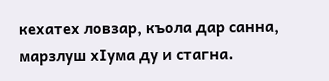кехатех ловзар, къола дар санна, марзлуш хIума ду и стагна.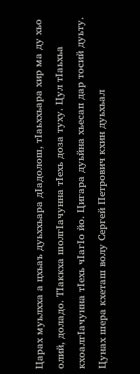Царах муьлхха а цхьаъ дуьххьара дIадолош, тIаьххьара хир ма ду хьо олий, доладо. ТIаккха шолгIачунна тIехь доза туху. Цул тIаьхьа кхоалгIачунна тIехь чIагIо йо. Цигара дуьйна хьесап дар тосий дуьту. Цунах шера кхеташ волу Сергей Петрович кхин дуьхьал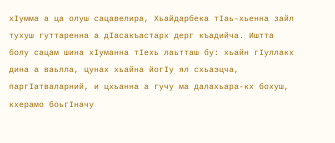хIумма а ца олуш сацавелира, Хьайдарбека тIаь-хьенна зайл тухуш гуттаренна а дIасакъастарх дерг къадийча. Иштта болу сацам шина хIуманна тIехь лаьтташ бу: хьайн гIуллакх дина а ваьлла, цунах хьайна йогIу ял схьаэцча, паргIатваларний, и цхьанна а гучу ма далахьара-кх бохуш, кхерамо боьгIначу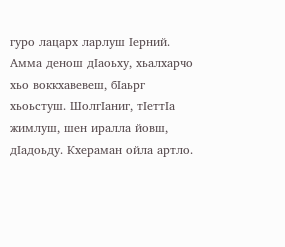гуро лацарх ларлуш Iерний. Амма денош дIаоьху, хьалхарчо хьо воккхавевеш, бIаьрг хьоьстуш. ШолгIаниг, тIеттIа жимлуш, шен иралла йовш, дIадоьду. Кхераман ойла артло.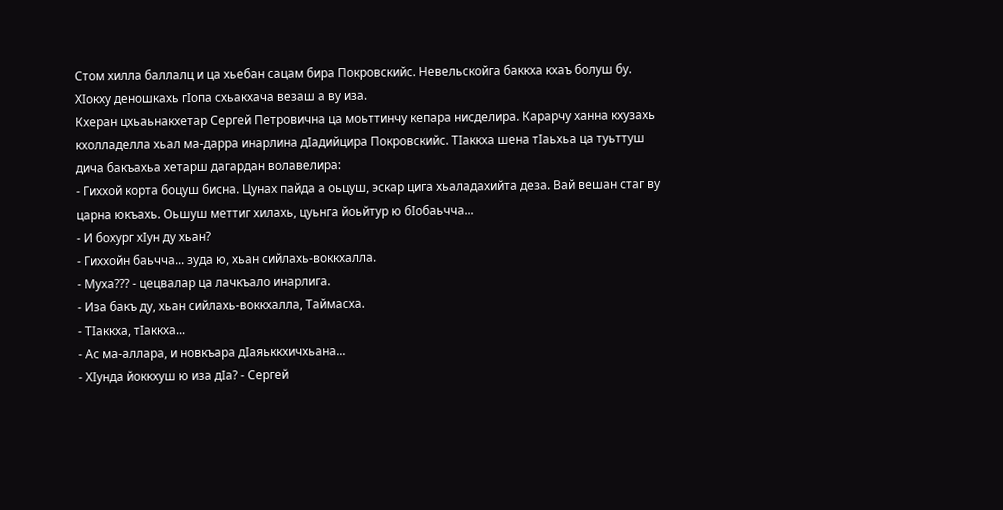Стом хилла баллалц и ца хьебан сацам бира Покровскийс. Невельскойга баккха кхаъ болуш бу. ХIокху деношкахь гIопа схьакхача везаш а ву иза.
Кхеран цхьаьнакхетар Сергей Петровична ца моьттинчу кепара нисделира. Карарчу ханна кхузахь кхолладелла хьал ма-дарра инарлина дIадийцира Покровскийс. ТIаккха шена тIаьхьа ца туьттуш дича бакъахьа хетарш дагардан волавелира:
- Гиххой корта боцуш бисна. Цунах пайда а оьцуш, эскар цига хьаладахийта деза. Вай вешан стаг ву царна юкъахь. Оьшуш меттиг хилахь, цуьнга йоьйтур ю бIобаьчча...
- И бохург хIун ду хьан?
- Гиххойн баьчча... зуда ю, хьан сийлахь-воккхалла.
- Муха??? - цецвалар ца лачкъало инарлига.
- Иза бакъ ду, хьан сийлахь-воккхалла, Таймасха.
- ТIаккха, тIаккха...
- Ас ма-аллара, и новкъара дIаяьккхичхьана...
- ХIунда йоккхуш ю иза дIа? - Сергей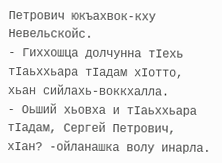Петрович юкъахвок-кху Невельскойс.
- Гиххошца долчунна тIехь тIаьххьара тIадам хIотто, хьан сийлахь-воккхалла.
- Оьший хьовха и тIаьххьара тIадам, Сергей Петрович, хIан? -ойланашка волу инарла.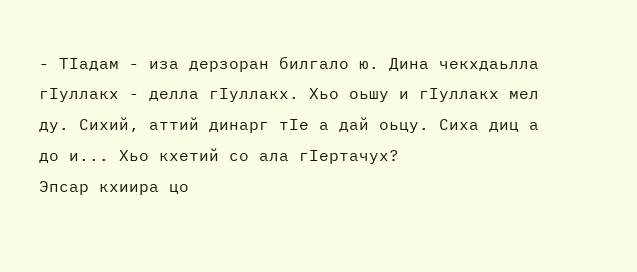- ТIадам - иза дерзоран билгало ю. Дина чекхдаьлла гIуллакх - делла гIуллакх. Хьо оьшу и гIуллакх мел ду. Сихий, аттий динарг тIе а дай оьцу. Сиха диц а до и... Хьо кхетий со ала гIертачух?
Эпсар кхиира цо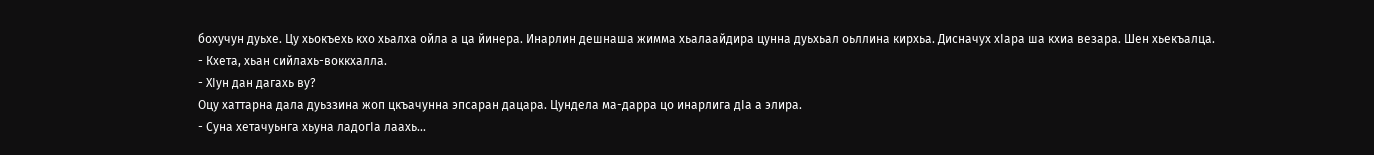бохучун дуьхе. Цу хьокъехь кхо хьалха ойла а ца йинера. Инарлин дешнаша жимма хьалаайдира цунна дуьхьал оьллина кирхьа. Дисначух хIара ша кхиа везара. Шен хьекъалца.
- Кхета, хьан сийлахь-воккхалла.
- ХIун дан дагахь ву?
Оцу хаттарна дала дуьззина жоп цкъачунна эпсаран дацара. Цундела ма-дарра цо инарлига дIа а элира.
- Суна хетачуьнга хьуна ладогIа лаахь...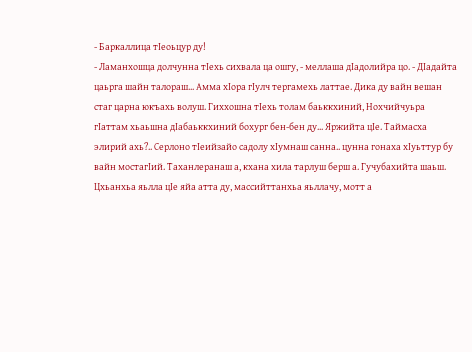- Баркаллица тIеоьцур ду!
- Ламанхошца долчунна тIехь сихвала ца ошгу, - меллаша дIадолийра цо. - ДIадайта цаьрга шайн талораш... Амма хIора гIулч тергамехь латтае. Дика ду вайн вешан стаг царна юкъахь волуш. Гиххошна тIехь толам баьккхиний, Нохчийчуьра гIаттам хьаьшна дIабаьккхиний бохург бен-бен ду... Яржийта цIе. Таймасха элирий ахь?.. Серлоно тIеийзайо садолу хIумнаш санна.. цунна гонаха хIуьттур бу вайн мостагIий. Таханлеранаш а, кхана хила тарлуш берш а. Гучубахийта шаьш. Цхьанхьа яьлла цIе яйа атта ду, массийттанхьа яьллачу, мотт а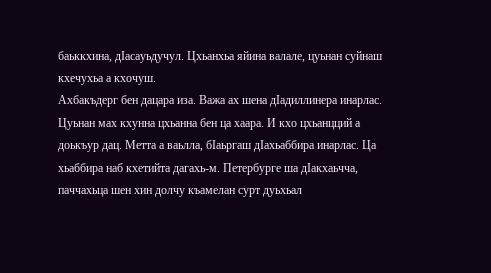баьккхина, дIасауьдучул. Цхьанхьа яйина валале, цуьнан суйнаш кхечухьа а кхочуш.
Ахбакъдерг бен дацара иза. Важа ах шена дIадиллинера инарлас. Цуьнан мах кхунна цхьанна бен ца хаара. И кхо цхьанцций а доькъур дац. Метта а ваьлла, бIаьргаш дIахьаббира инарлас. Ца хьаббира наб кхетийта дагахь-м. Петербурге ша дIакхаьчча, паччахьца шен хин долчу къамелан сурт дуьхьал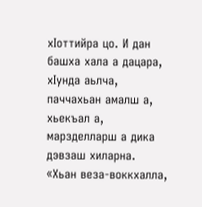хIоттийра цо. И дан башха хала а дацара, хIунда аьлча, паччахьан амалш а, хьекъал а, марзделларш а дика дэвзаш хиларна.
«Хьан веза-воккхалла,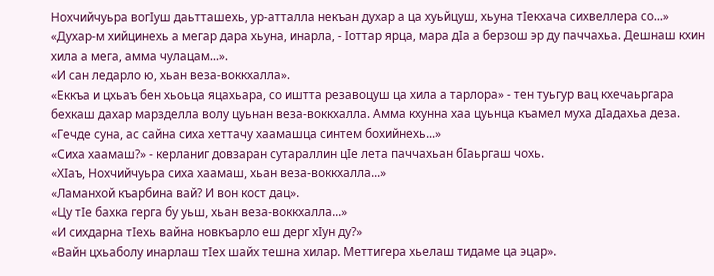Нохчийчуьра вогIуш даьтташехь, ур-атталла некъан духар а ца хуьйцуш, хьуна тIекхача сихвеллера со...»
«Духар-м хийцинехь а мегар дара хьуна, инарла, - Iоттар ярца, мара дIа а берзош эр ду паччахьа. Дешнаш кхин хила а мега, амма чулацам...».
«И сан ледарло ю, хьан веза-воккхалла».
«Еккъа и цхьаъ бен хьоьца яцахьара, со иштта резавоцуш ца хила а тарлора» - тен туьгур вац кхечаьргара бехкаш дахар марзделла волу цуьнан веза-воккхалла. Амма кхунна хаа цуьнца къамел муха дIадахьа деза.
«Гечде суна, ас сайна сиха хеттачу хаамашца синтем бохийнехь...»
«Сиха хаамаш?» - керланиг довзаран сутараллин цIе лета паччахьан бIаьргаш чохь.
«ХIаъ, Нохчийчуьра сиха хаамаш, хьан веза-воккхалла...»
«Ламанхой къарбина вай? И вон кост дац».
«Цу тIе бахка герга бу уьш, хьан веза-воккхалла...»
«И сихдарна тIехь вайна новкъарло еш дерг хIун ду?»
«Вайн цхьаболу инарлаш тIех шайх тешна хилар. Меттигера хьелаш тидаме ца эцар».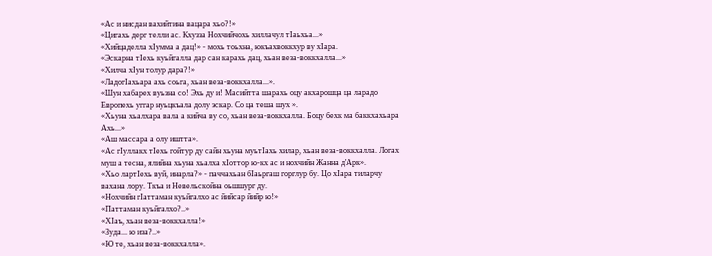«Ас и нисдан вахийтина вацара хьо?!»
«Цигахь дерг телли ас. Кхузза Нохчийчохь хиллачул тIаьхьа...»
«Хийцаделла хIумма а дац!» - мохь тоьхна, юкъахвоккхур ву хIара.
«Эскарна тIехь куьйгалла дар сан карахь дац, хьан веза-воккхалла...»
«Хилча хIун толур дара?!»
«ЛадогIахьара ахь соьга, хьан веза-воккхалла...».
«Шун хабарех вуьзна со! Эхь ду и! Масийтта шарахь оцу акхарошца ца ларадо Европехь уггар нуьцкъала долу эскар. Со ца теша шух ».
«Хьуна хьалхара вала а кийча ву со, хьан веза-воккхалла. Боцу бехк ма баккхахьара Ахь...»
«Аш массара а олу иштта».
«Ас гIуллакх тIехь гойтур ду сайн хьуна муьтIахь хилар, хьан веза-воккхалла. Логах муш а тесна, ялийна хьуна хьалха хIоттор ю-кх ас и нохчийн Жанна д'Арк».
«Хьо лартIехь вуй, инарла?» - паччахьан бIаьргаш горглур бу. Цо хIара тиларчу вахана лору. Ткъа и Невельскойна оьшшург ду.
«Нохчийн гIаттаман куьйгалхо ас йийсар йийр ю!»
«Паттаман куьйгалхо?..»
«ХIаъ, хьан веза-воккхалла!»
«Зуда... ю иза?..»
«Ю те, хьан веза-воккхалла».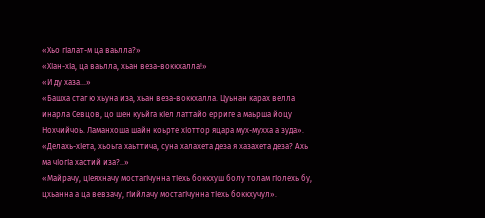«Хьо гIалат-м ца ваьлла?»
«ХIан-хIа, ца ваьлла, хьан веза-воккхалла!»
«И ду хаза...»
«Башха стаг ю хьуна иза, хьан веза-воккхалла. Цуьнан карах велла инарла Севцов, цо шен куьйга кIел латтайо ерриге а маьрша йоцу Нохчийчоь. Ламанхоша шайн коьрте хIоттор яцара мух-мухха а зуда».
«Делахь-хIета, хьоьга хаьттича, суна халахета деза я хазахета деза? Ахь ма чIогIа хастий иза?..»
«Майрачу, цIеяхначу мостагIчунна тIехь боккхуш болу толам гIолехь бу, цхьанна а ца вевзачу, гIийлачу мостагIчунна тIехь боккхучул».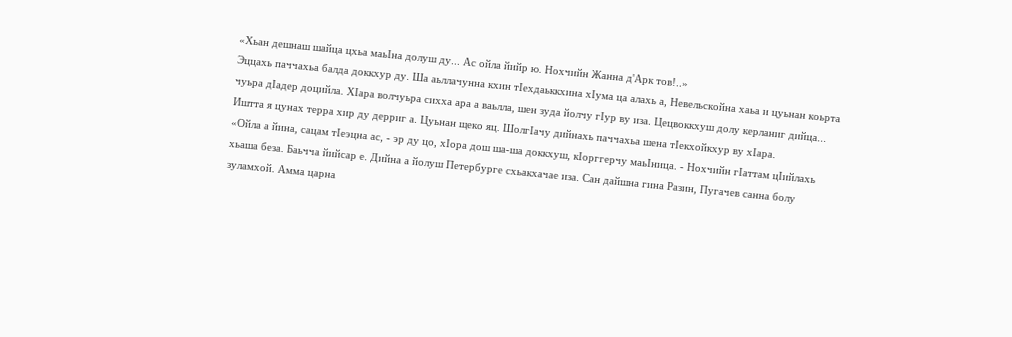«Хьан дешнаш шайца цхьа маьIна долуш ду... Ас ойла йийр ю. Нохчийн Жанна д'Арк тов!..»
Эццахь паччахьа балда доккхур ду. Ша аьллачунна кхин тIехдаьккхина хIума ца алахь а, Невельскойна хаьа и цуьнан коьрта чуьра дIадер доцийла. ХIара волчуьра сихха ара а ваьлла, шен зуда йолчу гIур ву иза. Цецвоккхуш долу керланиг дийца...
Иштта я цунах терра хир ду дерриг а. Цуьнан щеко яц. ШолгIачу дийнахь паччахьа шена тIекхойкхур ву хIара.
«Ойла а йина, сацам тIеэцна ас, - эр ду цо, хIора дош ша-ша доккхуш, кIорггерчу маьIница. - Нохчийн гIаттам цIийлахь хьаша беза. Баьчча йийсар е. Дийна а йолуш Петербурге схьакхачае иза. Сан дайшна гина Разин, Пугачев санна болу зуламхой. Амма царна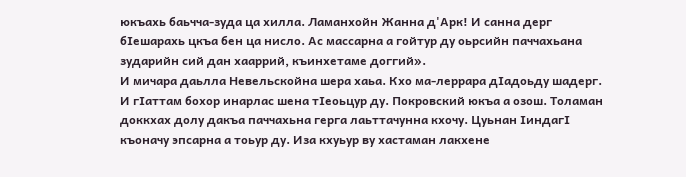юкъахь баьчча-зуда ца хилла. Ламанхойн Жанна д'Арк! И санна дерг бIешарахь цкъа бен ца нисло. Ас массарна а гойтур ду оьрсийн паччахьана зударийн сий дан хааррий, къинхетаме доггий».
И мичара даьлла Невельскойна шера хаьа. Кхо ма-леррара дIадоьду шадерг.
И гIаттам бохор инарлас шена тIеоьцур ду. Покровский юкъа а озош. Толаман доккхах долу дакъа паччахьна герга лаьттачунна кхочу. Цуьнан IиндагI къоначу эпсарна а тоьур ду. Иза кхуьур ву хастаман лакхене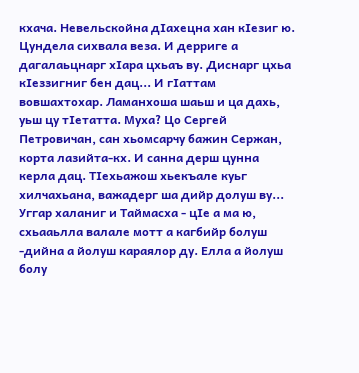кхача. Невельскойна дIахецна хан кIезиг ю. Цундела сихвала веза. И дерриге а дагалаьцнарг хIара цхьаъ ву. Диснарг цхьа кIеззигниг бен дац... И гIаттам вовшахтохар. Ламанхоша шаьш и ца дахь, уьш цу тIетатта. Муха? Цо Сергей Петровичан, сан хьомсарчу бажин Сержан, корта лазийта-кх. И санна дерш цунна керла дац. ТIехьажош хьекъале куьг хилчахьана, важадерг ша дийр долуш ву... Уггар халаниг и Таймасха - цIе а ма ю, схьааьлла валале мотт а кагбийр болуш -дийна а йолуш караялор ду. Елла а йолуш болу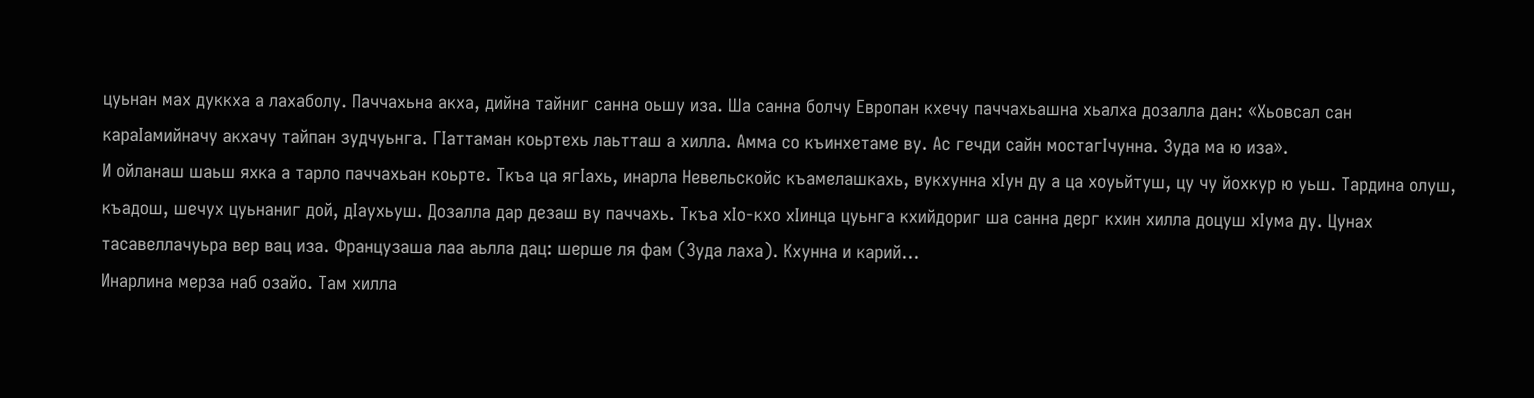цуьнан мах дуккха а лахаболу. Паччахьна акха, дийна тайниг санна оьшу иза. Ша санна болчу Европан кхечу паччахьашна хьалха дозалла дан: «Хьовсал сан караIамийначу акхачу тайпан зудчуьнга. ГIаттаман коьртехь лаьтташ а хилла. Амма со къинхетаме ву. Ас гечди сайн мостагIчунна. Зуда ма ю иза».
И ойланаш шаьш яхка а тарло паччахьан коьрте. Ткъа ца ягIахь, инарла Невельскойс къамелашкахь, вукхунна хIун ду а ца хоуьйтуш, цу чу йохкур ю уьш. Тардина олуш, къадош, шечух цуьнаниг дой, дIаухьуш. Дозалла дар дезаш ву паччахь. Ткъа хIо-кхо хIинца цуьнга кхийдориг ша санна дерг кхин хилла доцуш хIума ду. Цунах тасавеллачуьра вер вац иза. Французаша лаа аьлла дац: шерше ля фам (Зуда лаха). Кхунна и карий...
Инарлина мерза наб озайо. Там хилла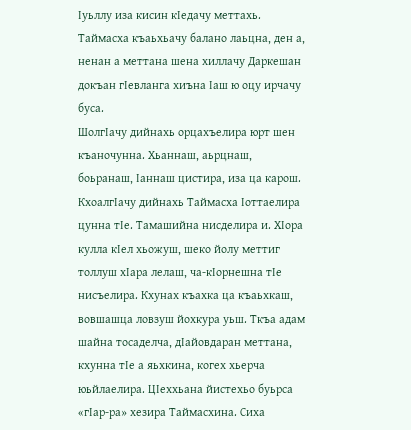Iуьллу иза кисин кIедачу меттахь. Таймасха къаьхьачу балано лаьцна, ден а, ненан а меттана шена хиллачу Даркешан докъан гIевланга хиъна Iаш ю оцу ирчачу буса.
ШолгIачу дийнахь орцахъелира юрт шен къаночунна. Хьаннаш, аьрцнаш, боьранаш, Iаннаш цистира, иза ца карош. КхоалгIачу дийнахь Таймасха Iоттаелира цунна тIе. Тамашийна нисделира и. ХIора кулла кIел хьожуш, шеко йолу меттиг толлуш хIара лелаш, ча-кIорнешна тIе нисъелира. Кхунах къахка ца къаьхкаш, вовшашца ловзуш йохкура уьш. Ткъа адам шайна тосаделча, дIайовдаран меттана, кхунна тIе а яьхкина, когех хьерча юьйлаелира. ЦIеххьана йистехьо буьрса «гIар-ра» хезира Таймасхина. Сиха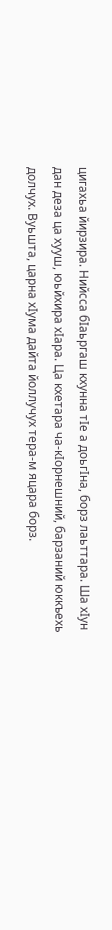цигахьа йирзира. Нийсса бIаьргаш кхунна тIе а доьгIна, борз лаьттара. Ша хIун дан деза ца хууш, юьйхира хIара. Ца кхетара ча-кIорнешний, барзаний юккъехь долчух. Вуьшта, царна хIума дайта йоллучух тера-м яцара борз.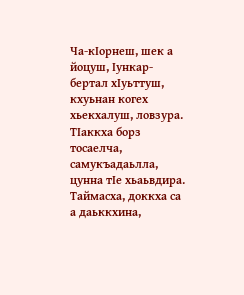Ча-кIорнеш, шек а йоцуш, Iункар-бертал хIуьттуш, кхуьнан когех хьекхалуш, ловзура. ТIаккха борз тосаелча, самукъадаьлла, цунна тIе хьаьвдира. Таймасха, доккха са а даьккхина,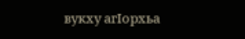вукху агIорхьа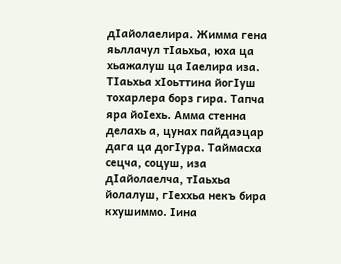дIайолаелира. Жимма гена яьллачул тIаьхьа, юха ца хьажалуш ца Iаелира иза. ТIаьхьа хIоьттина йогIуш тохарлера борз гира. Тапча яра йоIехь. Амма стенна делахь а, цунах пайдаэцар дага ца догIура. Таймасха сецча, соцуш, иза дIайолаелча, тIаьхьа йолалуш, гIеххьа некъ бира кхушиммо. Iина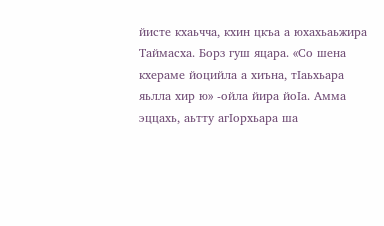йисте кхаьчча, кхин цкъа а юхахьаьжира Таймасха. Борз гуш яцара. «Со шена кхераме йоцийла а хиъна, тIаьхьара яьлла хир ю» -ойла йира йоIа. Амма эццахь, аьтту агIорхьара ша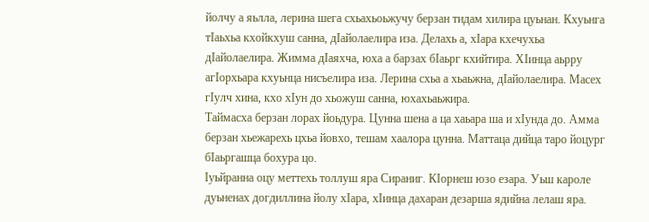йолчу а яьлла, лерина шега схьахьоьжучу берзан тидам хилира цуьнан. Кхуьнга тIаьхьа кхойкхуш санна, дIайолаелира иза. Делахь а, хIара кхечухьа дIайолаелира. Жимма дIаяхча, юха а барзах бIаьрг кхийтира. ХIинца аьрру агIорхьара кхуьнца нисъелира иза. Лерина схьа а хьаьжна, дIайолаелира. Масех гIулч хина, кхо хIун до хьожуш санна, юхахьаьжира.
Таймасха берзан лорах йоьдура. Цунна шена а ца хаьара ша и хIунда до. Амма берзан хьежарехь цхьа йовхо, тешам хаалора цунна. Маттаца дийца таро йоцург бIаьргашца бохура цо.
Iуьйранна оцу меттехь толлуш яра Сираниг. КIорнеш юзо езара. Уьш кароле дуьненах догдиллина йолу хIара, хIинца дахаран дезарша ядийна лелаш яра.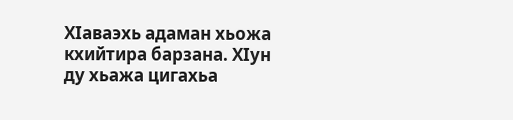ХIаваэхь адаман хьожа кхийтира барзана. ХIун ду хьажа цигахьа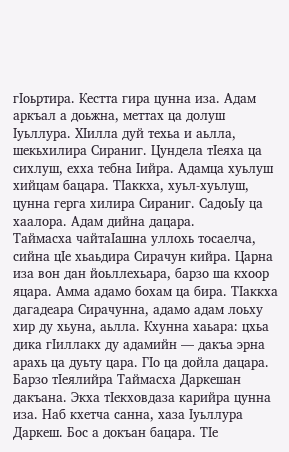гIоьртира. Кестта гира цунна иза. Адам аркъал а доьжна, меттах ца долуш Iуьллура. ХIилла дуй техьа и аьлла, шекьхилира Сираниг. Цундела тIеяха ца сихлуш, ехха тебна Iийра. Адамца хуьлуш хийцам бацара. ТIаккха, хуьл-хуьлуш, цунна герга хилира Сираниг. СадоьIу ца хаалора. Адам дийна дацара.
Таймасха чайтаIашна уллохь тосаелча, сийна цIе хьаьдира Сирачун кийра. Царна иза вон дан йоьллехьара, барзо ша кхоор яцара. Амма адамо бохам ца бира. ТIаккха дагадеара Сирачунна, адамо адам лоьху хир ду хьуна, аьлла. Кхунна хаьара: цхьа дика гIиллакх ду адамийн — дакъа эрна арахь ца дуьту цара. ГIо ца дойла дацара.
Барзо тIеялийра Таймасха Даркешан дакъана. Экха тIекховдаза карийра цунна иза. Наб кхетча санна, хаза Iуьллура Даркеш. Бос а докъан бацара. ТIе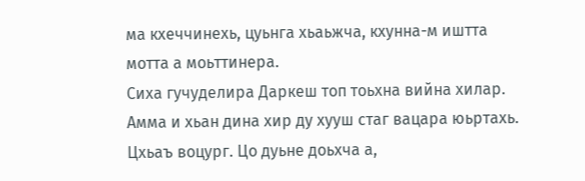ма кхеччинехь, цуьнга хьаьжча, кхунна-м иштта мотта а моьттинера.
Сиха гучуделира Даркеш топ тоьхна вийна хилар. Амма и хьан дина хир ду хууш стаг вацара юьртахь. Цхьаъ воцург. Цо дуьне доьхча а,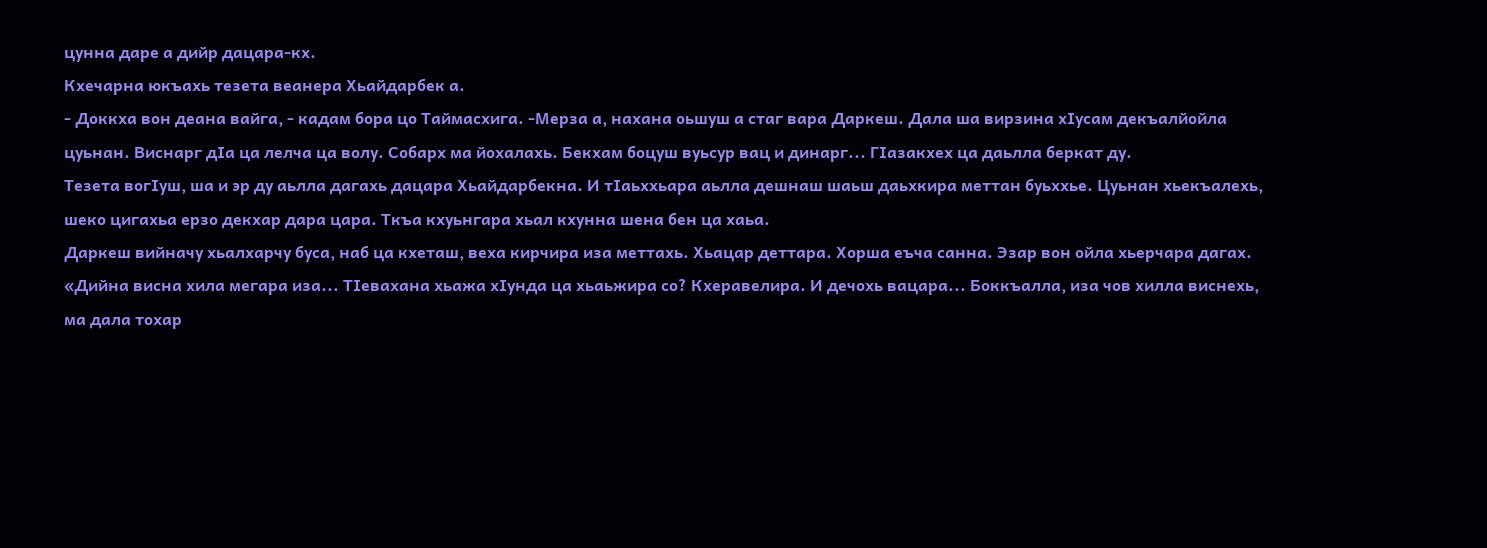цунна даре а дийр дацара-кх.
Кхечарна юкъахь тезета веанера Хьайдарбек а.
- Доккха вон деана вайга, - кадам бора цо Таймасхига. -Мерза а, нахана оьшуш а стаг вара Даркеш. Дала ша вирзина хIусам декъалйойла цуьнан. Виснарг дIа ца лелча ца волу. Собарх ма йохалахь. Бекхам боцуш вуьсур вац и динарг... ГIазакхех ца даьлла беркат ду.
Тезета вогIуш, ша и эр ду аьлла дагахь дацара Хьайдарбекна. И тIаьххьара аьлла дешнаш шаьш даьхкира меттан буьххье. Цуьнан хьекъалехь, шеко цигахьа ерзо декхар дара цара. Ткъа кхуьнгара хьал кхунна шена бен ца хаьа.
Даркеш вийначу хьалхарчу буса, наб ца кхеташ, веха кирчира иза меттахь. Хьацар деттара. Хорша еъча санна. Эзар вон ойла хьерчара дагах. «Дийна висна хила мегара иза... ТIевахана хьажа хIунда ца хьаьжира со? Кхеравелира. И дечохь вацара... Боккъалла, иза чов хилла виснехь, ма дала тохар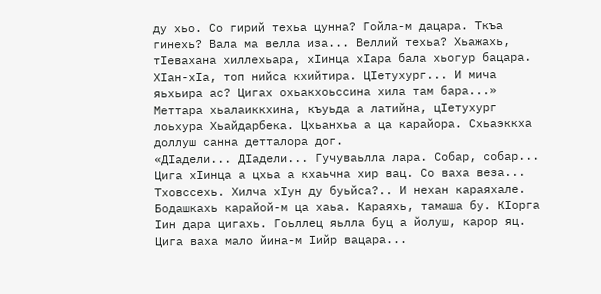ду хьо. Со гирий техьа цунна? Гойла-м дацара. Ткъа гинехь? Вала ма велла иза... Веллий техьа? Хьажахь, тIевахана хиллехьара, хIинца хIара бала хьогур бацара. ХIан-хIа, топ нийса кхийтира. ЦIетухург... И мича яьхьира ас? Цигах охьакхоьссина хила там бара...»
Меттара хьалаиккхина, къуьда а латийна, цIетухург лоьхура Хьайдарбека. Цхьанхьа а ца карайора. Схьаэккха доллуш санна детталора дог.
«ДIадели... ДIадели... Гучуваьлла лара. Собар, собар... Цига хIинца а цхьа а кхаьчна хир вац. Со ваха веза... Тховссехь. Хилча хIун ду буьйса?.. И нехан караяхале. Бодашкахь карайой-м ца хаьа. Караяхь, тамаша бу. КIорга Iин дара цигахь. Гоьллец яьлла буц а йолуш, карор яц. Цига ваха мало йина-м Iийр вацара...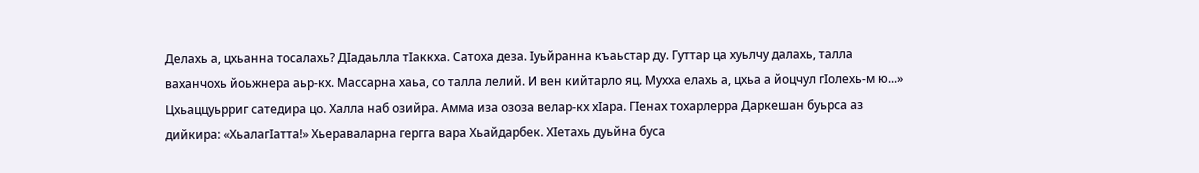Делахь а, цхьанна тосалахь? ДIадаьлла тIаккха. Сатоха деза. Iуьйранна къаьстар ду. Гуттар ца хуьлчу далахь, талла ваханчохь йоьжнера аьр-кх. Массарна хаьа, со талла лелий. И вен кийтарло яц. Мухха елахь а, цхьа а йоцчул гIолехь-м ю...»
Цхьаццуьрриг сатедира цо. Халла наб озийра. Амма иза озоза велар-кх хIара. ГIенах тохарлерра Даркешан буьрса аз дийкира: «ХьалагIатта!» Хьераваларна гергга вара Хьайдарбек. ХIетахь дуьйна буса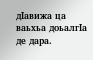дIавижа ца ваьхьа доьалгIа де дара.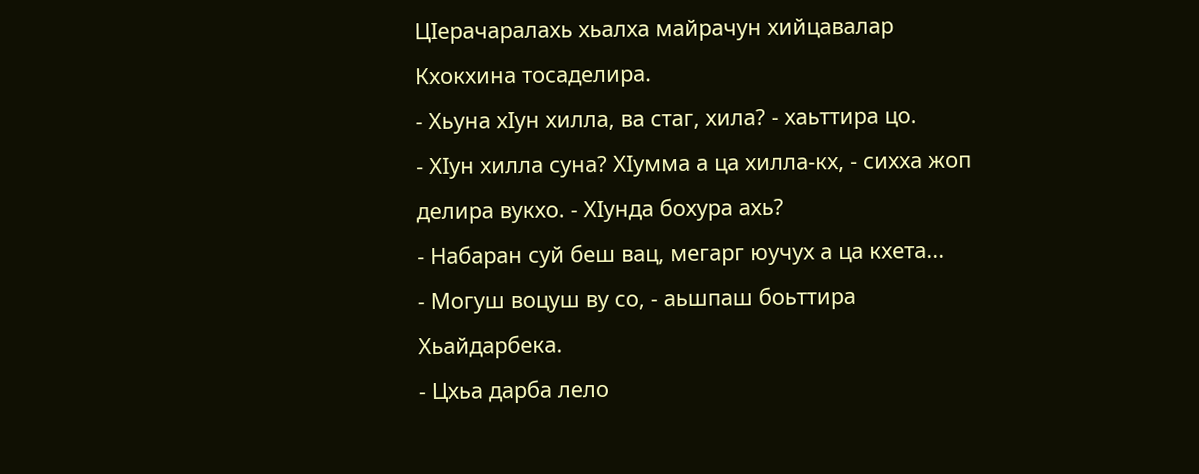ЦIерачаралахь хьалха майрачун хийцавалар Кхокхина тосаделира.
- Хьуна хIун хилла, ва стаг, хила? - хаьттира цо.
- ХIун хилла суна? ХIумма а ца хилла-кх, - сихха жоп делира вукхо. - ХIунда бохура ахь?
- Набаран суй беш вац, мегарг юучух а ца кхета...
- Могуш воцуш ву со, - аьшпаш боьттира Хьайдарбека.
- Цхьа дарба лело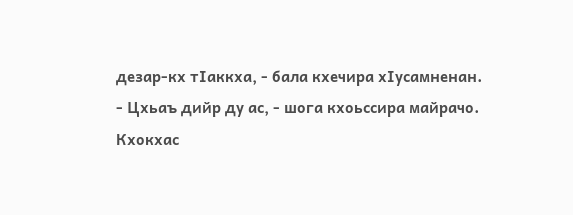дезар-кх тIаккха, - бала кхечира хIусамненан.
- Цхьаъ дийр ду ас, - шога кхоьссира майрачо.
Кхокхас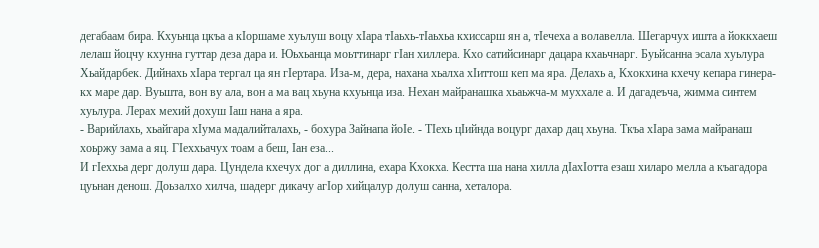дегабаам бира. Кхуьнца цкъа а кIоршаме хуьлуш воцу хIара тIаьхь-тIаьхьа кхиссарш ян а, тIечеха а волавелла. Шегарчух ишта а йоккхаеш лелаш йоцчу кхунна гуттар деза дара и. Юьхьанца моьттинарг гIан хиллера. Кхо сатийсинарг дацара кхаьчнарг. Буьйсанна эсала хуьлура Хьайдарбек. Дийнахь хIара тергал ца ян гIертара. Иза-м, дера, нахана хьалха хIиттош кеп ма яра. Делахь а, Кхокхина кхечу кепара гинера-кх маре дар. Вуьшта, вон ву ала, вон а ма вац хьуна кхуьнца иза. Нехан майранашка хьаьжча-м муххале а. И дагадеъча, жимма синтем хуьлура. Лерах мехий дохуш Iаш нана а яра.
- Варийлахь, хьайгара хIума мадалийталахь, - бохура Зайнапа йоIе. - ТIехь цIийнда воцург дахар дац хьуна. Ткъа хIара зама майранаш хоьржу зама а яц. ГIеххьачух тоам а беш, Iан еза...
И гIеххьа дерг долуш дара. Цундела кхечух дог а диллина, ехара Кхокха. Кестта ша нана хилла дIахIотта езаш хиларо мелла а къагадора цуьнан денош. Доьзалхо хилча, шадерг дикачу агIор хийцалур долуш санна, хеталора.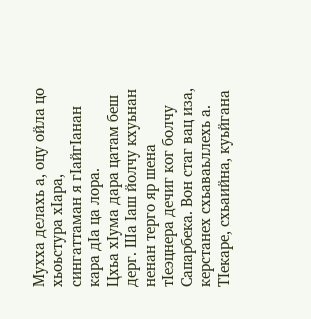Мухха делахь а, оцу ойла цо хьоьстура хIара, сингаттаман я гIайгIанан кара дIа ца лора.
Цхьа хIума дара цатам беш дерг. Ша Iаш йолчу кхуьнан ненан терго яр шена тIеэцнера дечиг ког болчу Сапарбека. Вон стаг вац иза, керстанех схьаваьллехь а. ТIекаре, схьаийна, куьйгана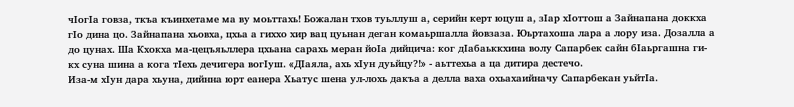чIогIа говза, ткъа къинхетаме ма ву моьттахь! Божалан тхов туьллуш а, серийн керт юцуш а, зIар хIоттош а Зайнапана доккха гIо дина цо. Зайнапана хьовха, цхьа а гиххо хир вац цуьнан деган комаьршалла йовзаза. Юьртахоша лара а лору иза. Дозалла а до цунах. Ша Кхокха ма-цецъяьллера цхьана сарахь меран йоIа дийцича: ког дIабаьккхина волу Сапарбек сайн бIаьргашна ги-кх суна шина а кога тIехь дечигера вогIуш. «ДIаяла, ахь хIун дуьйцу?!» - аьттехьа а ца дитира дестечо.
Иза-м хIун дара хьуна, дийнна юрт еанера Хьатус шена ул-лохь дакъа а делла ваха охьахаийначу Сапарбекан уьйтIа.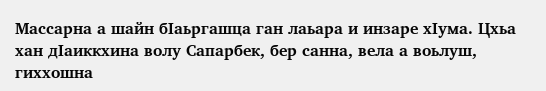Массарна а шайн бIаьргашца ган лаьара и инзаре хIума. Цхьа хан дIаиккхина волу Сапарбек, бер санна, вела а воьлуш, гиххошна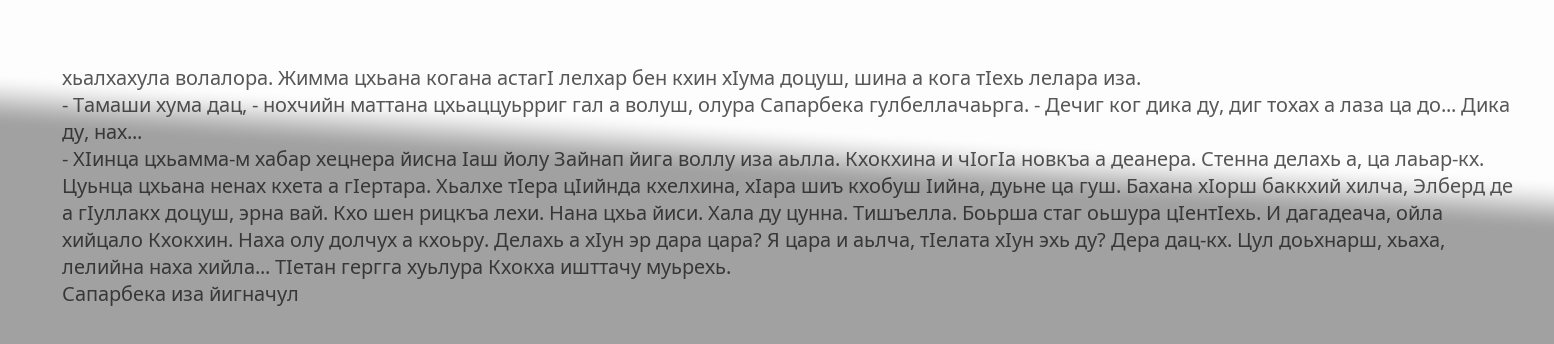хьалхахула волалора. Жимма цхьана когана астагI лелхар бен кхин хIума доцуш, шина а кога тIехь лелара иза.
- Тамаши хума дац, - нохчийн маттана цхьаццуьрриг гал а волуш, олура Сапарбека гулбеллачаьрга. - Дечиг ког дика ду, диг тохах а лаза ца до... Дика ду, нах...
- ХIинца цхьамма-м хабар хецнера йисна Iаш йолу Зайнап йига воллу иза аьлла. Кхокхина и чIогIа новкъа а деанера. Стенна делахь а, ца лаьар-кх. Цуьнца цхьана ненах кхета а гIертара. Хьалхе тIера цIийнда кхелхина, хIара шиъ кхобуш Iийна, дуьне ца гуш. Бахана хIорш баккхий хилча, Элберд де а гIуллакх доцуш, эрна вай. Кхо шен рицкъа лехи. Нана цхьа йиси. Хала ду цунна. Тишъелла. Боьрша стаг оьшура цIентIехь. И дагадеача, ойла хийцало Кхокхин. Наха олу долчух а кхоьру. Делахь а хIун эр дара цара? Я цара и аьлча, тIелата хIун эхь ду? Дера дац-кх. Цул доьхнарш, хьаха, лелийна наха хийла... ТIетан гергга хуьлура Кхокха ишттачу муьрехь.
Сапарбека иза йигначул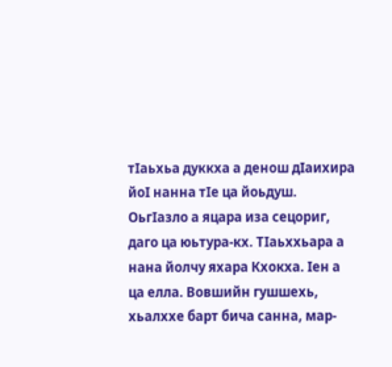тIаьхьа дуккха а денош дIаихира йоI нанна тIе ца йоьдуш. ОьгIазло а яцара иза сецориг, даго ца юьтура-кх. ТIаьххьара а нана йолчу яхара Кхокха. Iен а ца елла. Вовшийн гушшехь, хьалххе барт бича санна, мар-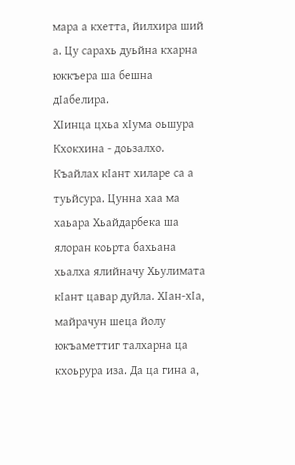мара а кхетта, йилхира ший а. Цу сарахь дуьйна кхарна юккъера ша бешна дIабелира.
ХIинца цхьа хIума оьшура Кхокхина - доьзалхо. Къайлах кIант хиларе са а туьйсура. Цунна хаа ма хаьара Хьайдарбека ша ялоран коьрта бахьана хьалха ялийначу Хьулимата кIант цавар дуйла. ХIан-хIа, майрачун шеца йолу юкъаметтиг талхарна ца кхоьрура иза. Да ца гина а,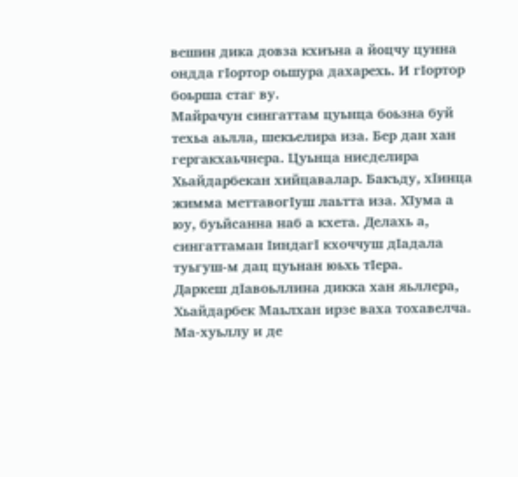вешин дика довза кхиъна а йоцчу цунна ондда гIортор оьшура дахарехь. И гIортор боьрша стаг ву.
Майрачун сингаттам цуьнца боьзна буй техьа аьлла, шекьелира иза. Бер дан хан гергакхаьчнера. Цуьнца нисделира Хьайдарбекан хийцавалар. Бакъду, хIинца жимма меттавогIуш лаьтта иза. ХIума а юу, буьйсанна наб а кхета. Делахь а, сингаттаман IиндагI кхоччуш дIадала туьгуш-м дац цуьнан юьхь тIера.
Даркеш дIавоьллина дикка хан яьллера, Хьайдарбек Маьлхан ирзе ваха тохавелча. Ма-хуьллу и де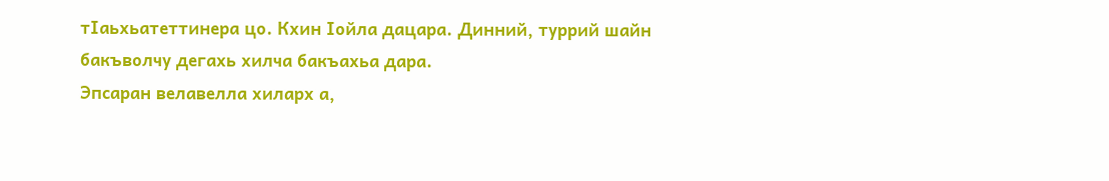тIаьхьатеттинера цо. Кхин Iойла дацара. Динний, туррий шайн бакъволчу дегахь хилча бакъахьа дара.
Эпсаран велавелла хиларх а,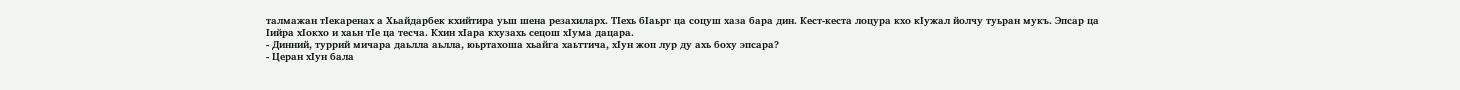талмажан тIекаренах а Хьайдарбек кхийтира уьш шена резахиларх. ТIехь бIаьрг ца соцуш хаза бара дин. Кест-кеста лоцура кхо кIужал йолчу туьран мукъ. Эпсар ца Iийра хIокхо и хаьн тIе ца тесча. Кхин хIара кхузахь сецош хIума дацара.
- Динний, туррий мичара даьлла аьлла, юьртахоша хьайга хаьттича, хIун жоп лур ду ахь боху эпсара?
- Церан хIун бала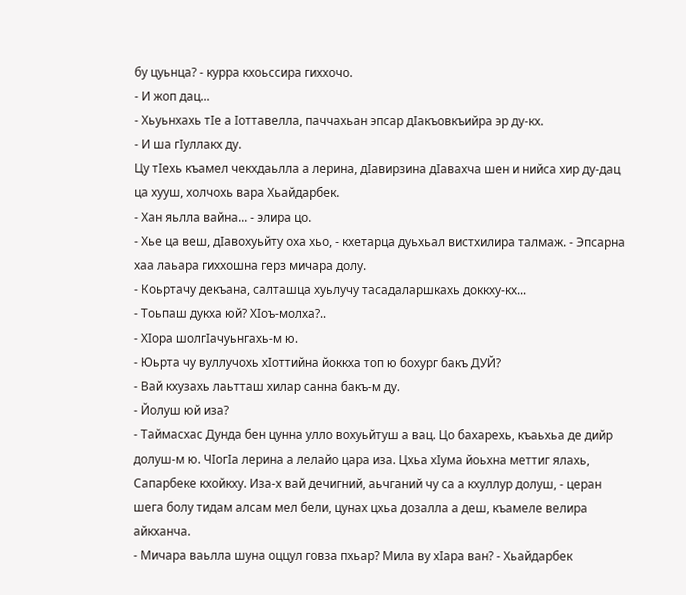бу цуьнца? - курра кхоьссира гиххочо.
- И жоп дац...
- Хьуьнхахь тIе а Iоттавелла, паччахьан эпсар дIакъовкъийра эр ду-кх.
- И ша гIуллакх ду.
Цу тIехь къамел чекхдаьлла а лерина, дIавирзина дIавахча шен и нийса хир ду-дац ца хууш, холчохь вара Хьайдарбек.
- Хан яьлла вайна... - элира цо.
- Хье ца веш, дIавохуьйту оха хьо, - кхетарца дуьхьал вистхилира талмаж. - Эпсарна хаа лаьара гиххошна герз мичара долу.
- Коьртачу декъана, салташца хуьлучу тасадаларшкахь доккху-кх...
- Тоьпаш дукха юй? ХIоъ-молха?..
- ХIора шолгIачуьнгахь-м ю.
- Юьрта чу вуллучохь хIоттийна йоккха топ ю бохург бакъ ДУЙ?
- Вай кхузахь лаьтташ хилар санна бакъ-м ду.
- Йолуш юй иза?
- Таймасхас Дунда бен цунна улло вохуьйтуш а вац. Цо бахарехь, къаьхьа де дийр долуш-м ю. ЧIогIа лерина а лелайо цара иза. Цхьа хIума йоьхна меттиг ялахь, Сапарбеке кхойкху. Иза-х вай дечигний, аьчганий чу са а кхуллур долуш, - церан шега болу тидам алсам мел бели, цунах цхьа дозалла а деш, къамеле велира айкханча.
- Мичара ваьлла шуна оццул говза пхьар? Мила ву хIара ван? - Хьайдарбек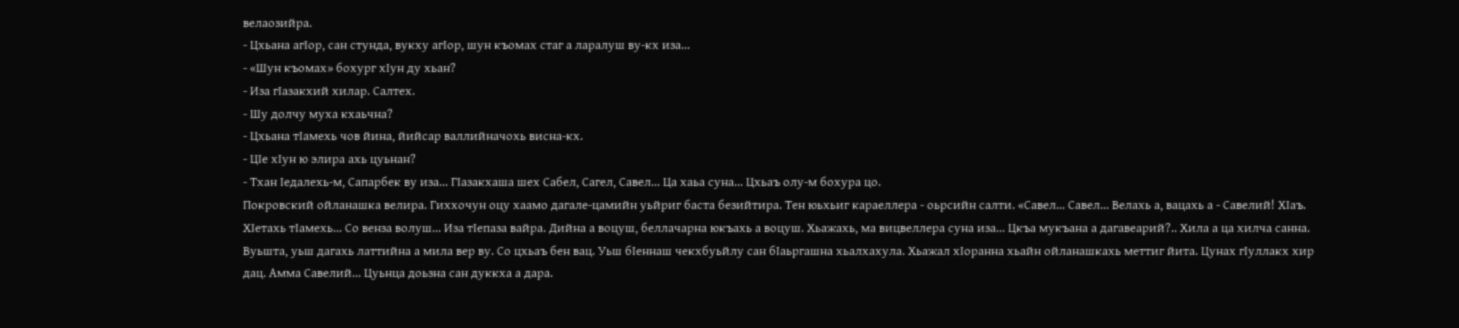велаозийра.
- Цхьана агIор, сан стунда, вукху агIор, шун къомах стаг а ларалуш ву-кх иза...
- «Шун къомах» бохург хIун ду хьан?
- Иза гIазакхий хилар. Салтех.
- Шу долчу муха кхаьчна?
- Цхьана тIамехь чов йина, йийсар валлийначохь висна-кх.
- ЦIе хIун ю элира ахь цуьнан?
- Тхан Iедалехь-м, Сапарбек ву иза... ГIазакхаша шех Сабел, Сагел, Савел... Ца хаьа суна... Цхьаъ олу-м бохура цо.
Покровский ойланашка велира. Гиххочун оцу хаамо дагале-цамийн уьйриг баста безийтира. Тен юьхьиг караеллера - оьрсийн салти. «Савел... Савел... Велахь а, вацахь а - Савелий! ХIаъ. ХIетахь тIамехь... Со венза волуш... Иза тIепаза вайра. Дийна а воцуш, беллачарна юкъахь а воцуш. Хьажахь, ма вицвеллера суна иза... Цкъа мукъана а дагавеарий?.. Хила а ца хилча санна. Вуьшта, уьш дагахь латтийна а мила вер ву. Со цхьаъ бен вац. Уьш бIеннаш чекхбуьйлу сан бIаьргашна хьалхахула. Хьажал хIоранна хьайн ойланашкахь меттиг йита. Цунах гIуллакх хир дац. Амма Савелий... Цуьнца доьзна сан дуккха а дара.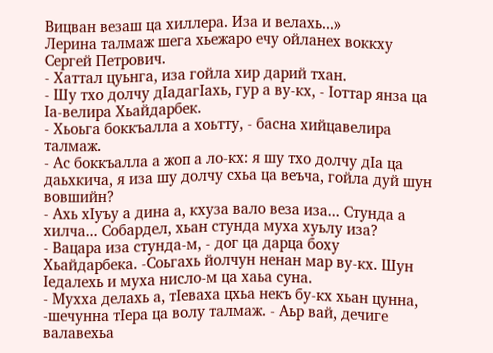Вицван везаш ца хиллера. Иза и велахь...»
Лерина талмаж шега хьежаро ечу ойланех воккху Сергей Петрович.
- Хаттал цуьнга, иза гойла хир дарий тхан.
- Шу тхо долчу дIадагIахь, гур а ву-кх, - Iоттар янза ца Iа-велира Хьайдарбек.
- Хьоьга боккъалла а хоьтту, - басна хийцавелира талмаж.
- Ас боккъалла а жоп а ло-кх: я шу тхо долчу дIа ца даьхкича, я иза шу долчу схьа ца веъча, гойла дуй шун вовшийн?
- Ахь хIуъу а дина а, кхуза вало веза иза... Стунда а хилча... Собардел, хьан стунда муха хуьлу иза?
- Вацара иза стунда-м, - дог ца дарца боху Хьайдарбека. -Соьгахь йолчун ненан мар ву-кх. Шун Iедалехь и муха нисло-м ца хаьа суна.
- Мухха делахь а, тIеваха цхьа некъ бу-кх хьан цунна, -шечунна тIера ца волу талмаж. - Аьр вай, дечиге валавехьа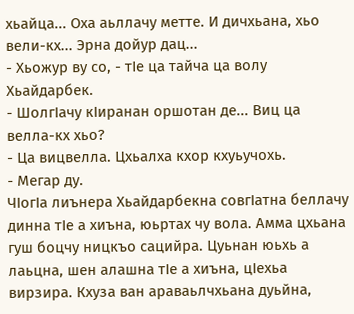хьайца... Оха аьллачу метте. И дичхьана, хьо вели-кх... Эрна дойур дац...
- Хьожур ву со, - тIе ца тайча ца волу Хьайдарбек.
- ШолгIачу кIиранан оршотан де... Виц ца велла-кх хьо?
- Ца вицвелла. Цхьалха кхор кхуьучохь.
- Мегар ду.
ЧIогIа лиънера Хьайдарбекна совгIатна беллачу динна тIе а хиъна, юьртах чу вола. Амма цхьана гуш боцчу ницкъо сацийра. Цуьнан юьхь а лаьцна, шен алашна тIе а хиъна, цIехьа вирзира. Кхуза ван араваьлчхьана дуьйна,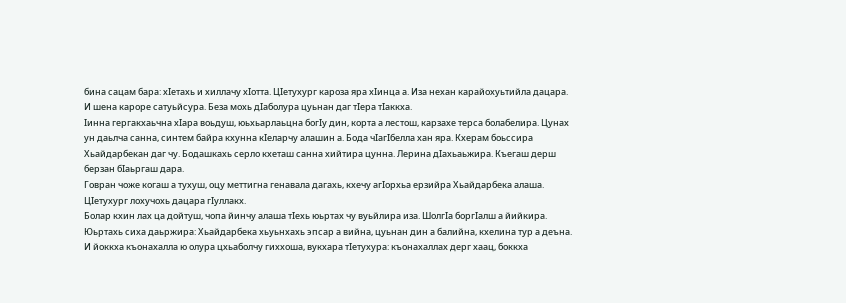бина сацам бара: хIетахь и хиллачу хIотта. ЦIетухург кароза яра хIинца а. Иза нехан карайохуьтийла дацара. И шена кароре сатуьйсура. Беза мохь дIаболура цуьнан даг тIера тIаккха.
Iинна гергакхаьчна хIара воьдуш, юьхьарлаьцна богIу дин, корта а лестош, карзахе терса болабелира. Цунах ун даьлча санна, синтем байра кхунна кIеларчу алашин а. Бода чIагIбелла хан яра. Кхерам боьссира Хьайдарбекан даг чу. Бодашкахь серло кхеташ санна хийтира цунна. Лерина дIахьаьжира. Къегаш дерш берзан бIаьргаш дара.
Говран чоже когаш а тухуш, оцу меттигна генавала дагахь, кхечу агIорхьа ерзийра Хьайдарбека алаша. ЦIетухург лохучохь дацара гIуллакх.
Болар кхин лах ца дойтуш, чопа йинчу алаша тIехь юьртах чу вуьйлира иза. ШолгIа боргIалш а йийкира.
Юьртахь сиха даьржира: Хьайдарбека хьуьнхахь эпсар а вийна, цуьнан дин а балийна, кхелина тур а деъна. И йоккха къонахалла ю олура цхьаболчу гиххоша, вукхара тIетухура: къонахаллах дерг хаац, боккха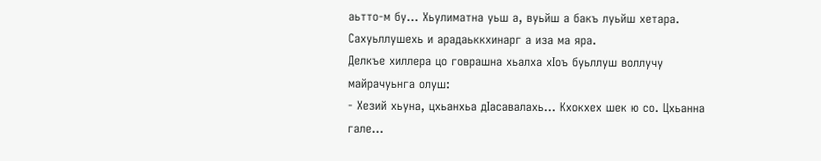аьтто-м бу... Хьулиматна уьш а, вуьйш а бакъ луьйш хетара. Сахуьллушехь и арадаьккхинарг а иза ма яра.
Делкъе хиллера цо говрашна хьалха хIоъ буьллуш воллучу майрачуьнга олуш:
- Хезий хьуна, цхьанхьа дIасавалахь... Кхокхех шек ю со. Цхьанна гале...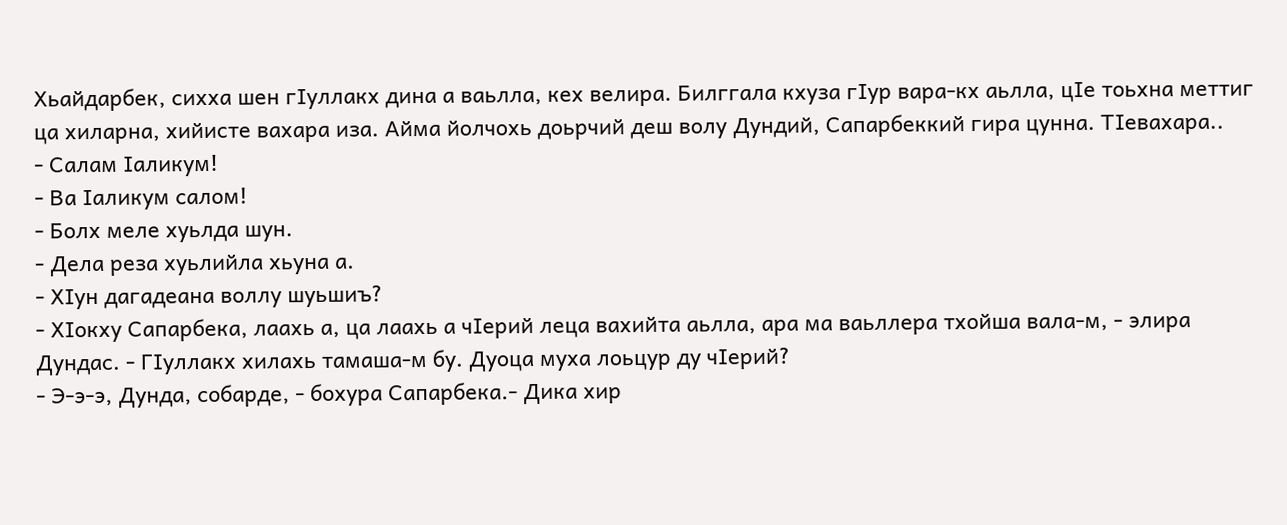Хьайдарбек, сихха шен гIуллакх дина а ваьлла, кех велира. Билггала кхуза гIур вара-кх аьлла, цIе тоьхна меттиг ца хиларна, хийисте вахара иза. Айма йолчохь доьрчий деш волу Дундий, Сапарбеккий гира цунна. ТIевахара..
- Салам Iаликум!
- Ва Iаликум салом!
- Болх меле хуьлда шун.
- Дела реза хуьлийла хьуна а.
- ХIун дагадеана воллу шуьшиъ?
- ХIокху Сапарбека, лаахь а, ца лаахь а чIерий леца вахийта аьлла, ара ма ваьллера тхойша вала-м, - элира Дундас. - ГIуллакх хилахь тамаша-м бу. Дуоца муха лоьцур ду чIерий?
- Э-э-э, Дунда, собарде, - бохура Сапарбека.- Дика хир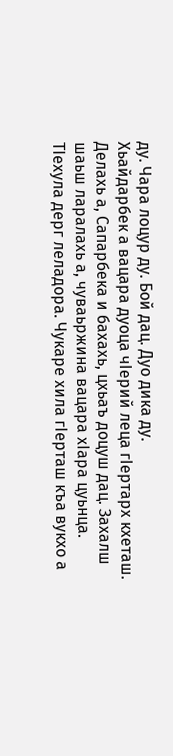ду. Чара лоцур ду. Бой дац. Дуо дика ду.
Хьайдарбек а вацара дуоца чIерий леца гIертарх кхеташ. Делахь а, Сапарбека и бахахь, цхьаъ доцуш дац. Захалш шаьш ларалахь а, чуваьржина вацара хIара цуьнца. ТIехула дерг леладора. Чукаре хила гIерташ къа вукхо а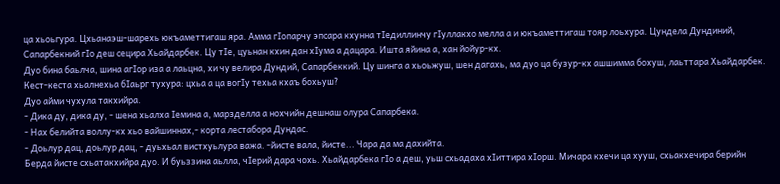ца хьоьгура. Цхьанаэш-шарехь юкъаметтигаш яра. Амма гIопарчу эпсара кхунна тIедиллинчу гIуллакхо мелла а и юкъаметтигаш тояр лоьхура. Цундела Дундиний, Сапарбекний гIо деш сецира Хьайдарбек. Цу тIе, цуьнан кхин дан хIума а дацара. Ишта яйина а, хан йойур-кх.
Дуо бина баьлча, шина агIор иза а лаьцна, хи чу велира Дундий, Сапарбеккий. Цу шинга а хьоьжуш, шен дагахь, ма дуо ца бузур-кх ашшимма бохуш, лаьттара Хьайдарбек. Кест-кеста хьалнехьа бIаьрг тухура: цхьа а ца вогIу техьа кхаъ бохьуш?
Дуо айми чухула такхийра.
- Дика ду, дика ду, - шена хьалха Iемина а, марзделла а нохчийн дешнаш олура Сапарбека.
- Нах белийта воллу-кх хьо вайшиннах,- корта лестабора Дундас.
- Доьлур дац, доьлур дац, - дуьхьал вистхуьлура важа. -йисте вала, йисте... Чара да ма дахийта.
Берда йисте схьатакхийра дуо. И буьззина аьлла, чIерий дара чохь. Хьайдарбека гIо а деш, уьш схьадаха хIиттира хIорш. Мичара кхечи ца хууш, схьакхечира берийн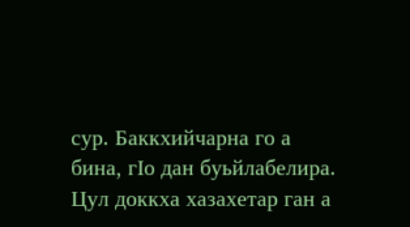сур. Баккхийчарна го а бина, гIо дан буьйлабелира. Цул доккха хазахетар ган а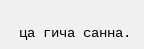ца гича санна.